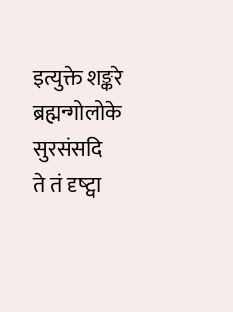इत्युक्ते शङ्करे ब्रह्मन्गोलोके सुरसंसदि
ते तं दृष्ट्वा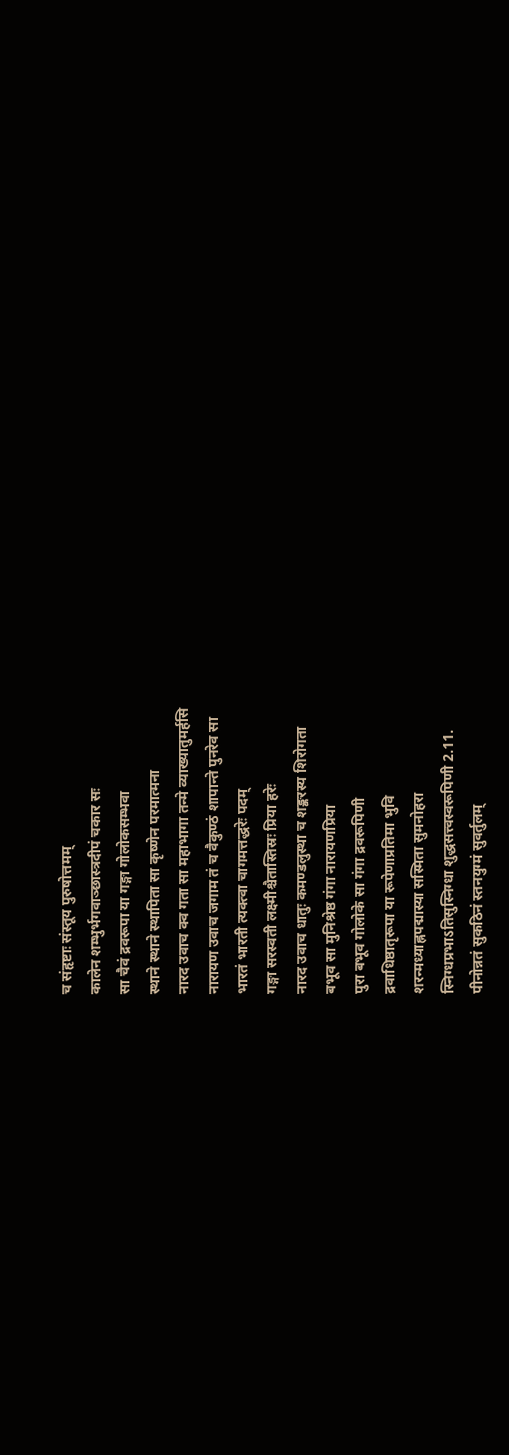च संहृष्टाः संस्तूय पुरुषोत्तमम्
कालेन शम्भुर्भगवाञ्छास्त्रदीपं चकार सः
सा चैवं द्रवरूपा या गङ्गा गोलोकसम्भवा
स्थाने स्थाने स्थापिता सा कृष्णेन परमात्मना
नारद उवाच क्व गता सा महाभागा तन्मे व्याख्यातुमर्हसि
नारायण उवाच जगाम तं च वैकुण्ठं शापान्ते पुनरेव सा
भारतं भारती त्यक्त्वा चागमत्तद्धरेः पदम्
गङ्गा सरस्वती लक्ष्मीश्चैतास्तिस्रः प्रिया हरेः
नारद उवाच धातुः कमण्डलुस्था च शङ्करस्य शिरोगता
बभूव सा मुनिश्रेष्ठ गंगा नारायणप्रिया
पुरा बभूव गोलोके सा गंगा द्रवरूपिणी
द्रवाधिष्ठातृरूपा या रूपेणाप्रतिमा भुवि
शरन्मध्याह्नपद्मास्या सस्मिता सुमनोहरा
स्निग्धप्रभाऽतिसुस्निग्धा शुद्धसत्त्वस्वरूपिणी 2.11.
पीनोन्नतं सुकठिनं स्तनयुग्मं सुवर्तुलम्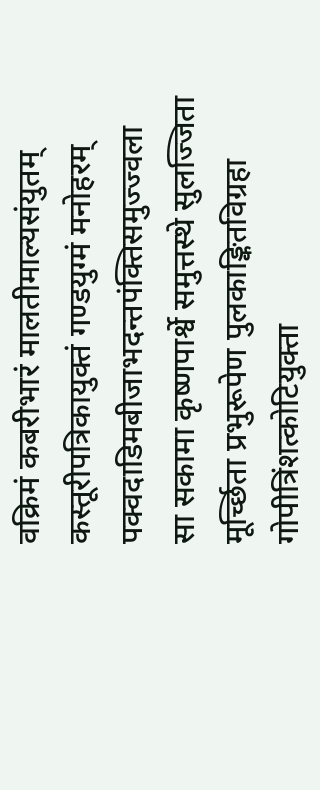वक्रिमं कबरीभारं मालतीमाल्यसंयुतम्
कस्तूरीपत्रिकायुक्तं गण्डयुग्मं मनोहरम्
पक्वदाडिमबीजाभदन्तपंक्तिसमुज्ज्वला
सा सकामा कृष्णपार्श्वे समुत्तस्थे सुलज्जिता
मूर्च्छिता प्रभुरूपेण पुलकाङ्कितविग्रहा
गोपीत्रिंशत्कोटियुक्ता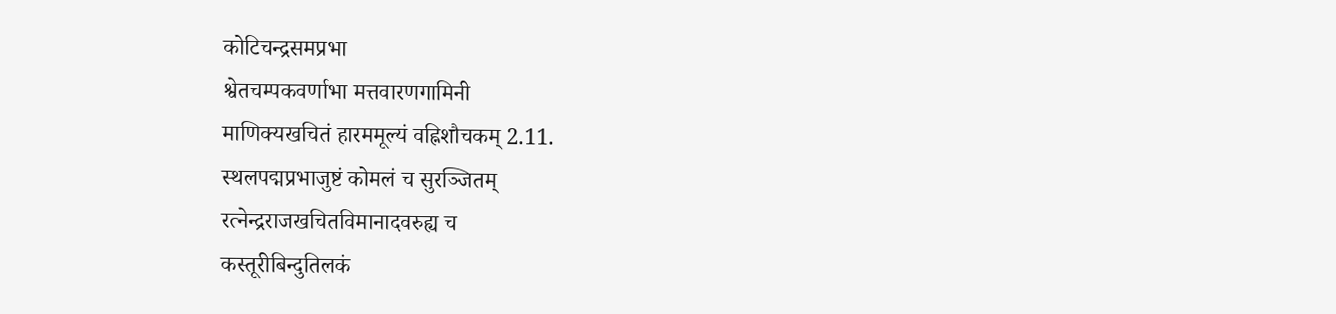कोटिचन्द्रसमप्रभा
श्वेतचम्पकवर्णाभा मत्तवारणगामिनी
माणिक्यखचितं हारममूल्यं वह्निशौचकम् 2.11.
स्थलपद्मप्रभाजुष्टं कोमलं च सुरञ्जितम्
रत्नेन्द्रराजखचितविमानादवरुह्य च
कस्तूरीबिन्दुतिलकं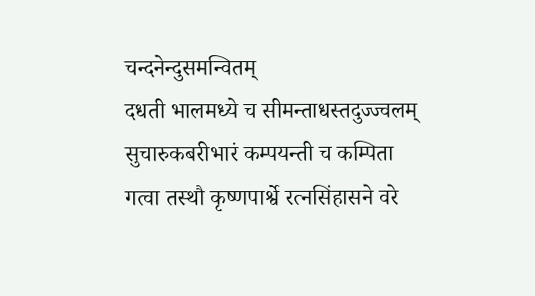चन्दनेन्दुसमन्वितम्
दधती भालमध्ये च सीमन्ताधस्तदुज्ज्वलम्
सुचारुकबरीभारं कम्पयन्ती च कम्पिता
गत्वा तस्थौ कृष्णपार्श्वे रत्नसिंहासने वरे